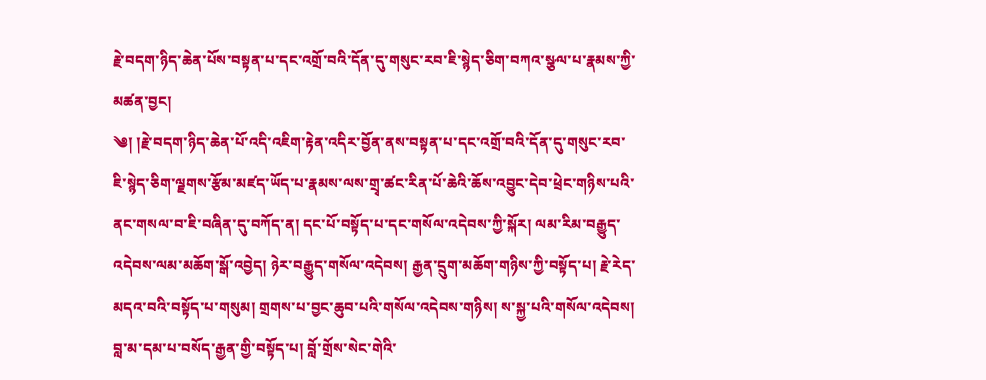རྗེ་བདག་ཉིད་ཆེན་པོས་བསྟན་པ་དང་འགྲོ་བའི་དོན་དུ་གསུང་རབ་ཇི་སྙེད་ཅིག་བཀའ་སྩལ་པ་རྣམས་ཀྱི་མཚན་བྱང།
༄། །རྗེ་བདག་ཉིད་ཆེན་པོ་འདི་འཇིག་རྟེན་འདིར་བྱོན་ནས་བསྟན་པ་དང་འགྲོ་བའི་དོན་དུ་གསུང་རབ་ཇི་སྙེད་ཅིག་ལྗགས་རྩོམ་མཛད་ཡོད་པ་རྣམས་ལས་གྲྭ་ཚང་རིན་པོ་ཆེའི་ཆོས་འབྱུང་དེབ་ཕྲེང་གཉིས་པའི་ནང་གསལ་བ་ཇི་བཞིན་དུ་བཀོད་ན། དང་པོ་བསྟོད་པ་དང་གསོལ་འདེབས་ཀྱི་སྐོར། ལམ་རིམ་བརྒྱུད་འདེབས་ལམ་མཆོག་སྒོ་འབྱེད། ཉེར་བརྒྱུད་གསོལ་འདེབས། རྒྱན་དྲུག་མཆོག་གཉིས་ཀྱི་བསྟོད་པ། རྗེ་རེད་མདའ་བའི་བསྟོད་པ་གསུམ། གྲགས་པ་བྱང་ཆུབ་པའི་གསོལ་འདེབས་གཉིས། ས་སྐྱ་པའི་གསོལ་འདེབས། བླ་མ་དམ་པ་བསོད་རྒྱན་གྱི་བསྟོད་པ། བློ་གྲོས་སེང་གེའི་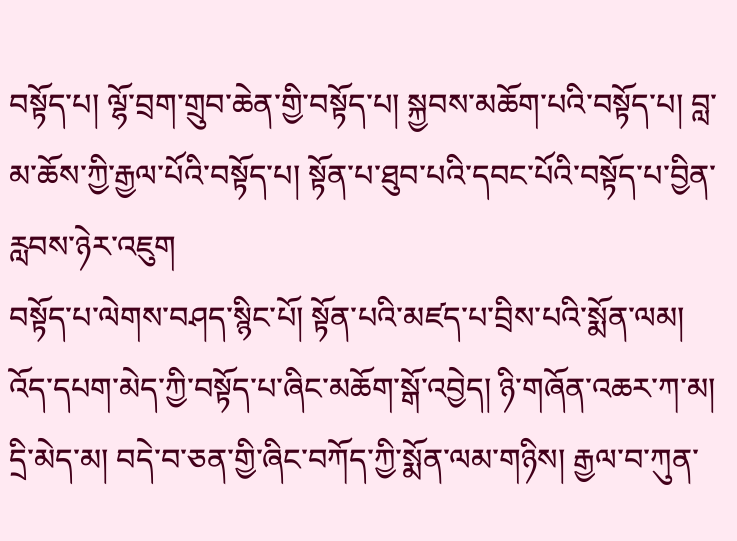བསྟོད་པ། ལྷོ་བྲག་གྲུབ་ཆེན་གྱི་བསྟོད་པ། སྐྱབས་མཆོག་པའི་བསྟོད་པ། བླ་མ་ཆོས་ཀྱི་རྒྱལ་པོའི་བསྟོད་པ། སྟོན་པ་ཐུབ་པའི་དབང་པོའི་བསྟོད་པ་བྱིན་རླབས་ཉེར་འཇུག
བསྟོད་པ་ལེགས་བཤད་སྙིང་པོ། སྟོན་པའི་མཛད་པ་བྲིས་པའི་སྨོན་ལམ། འོད་དཔག་མེད་ཀྱི་བསྟོད་པ་ཞིང་མཆོག་སྒོ་འབྱེད། ཉི་གཞོན་འཆར་ཀ་མ། དྲི་མེད་མ། བདེ་བ་ཅན་གྱི་ཞིང་བཀོད་ཀྱི་སྨོན་ལམ་གཉིས། རྒྱལ་བ་ཀུན་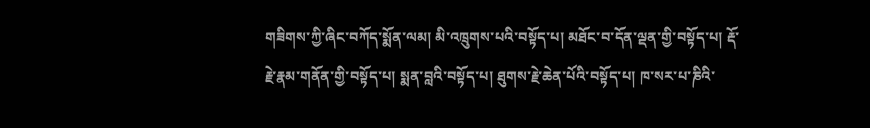གཟིགས་ཀྱི་ཞིང་བཀོད་སྨོན་ལམ། མི་འཁྲུགས་པའི་བསྟོད་པ། མཐོང་བ་དོན་ལྡན་གྱི་བསྟོད་པ། རྡོ་རྗེ་རྣམ་གནོན་གྱི་བསྟོད་པ། སྨན་བླའི་བསྟོད་པ། ཐུགས་རྗེ་ཆེན་པོའི་བསྟོད་པ། ཁ་སར་པ་ཎིའི་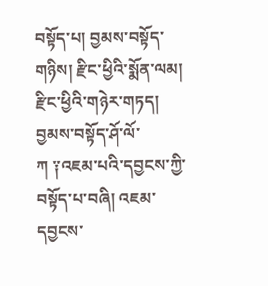བསྟོད་པ། བྱམས་བསྟོད་གཉིས། རྫིང་ཕྱིའི་སྨོན་ལམ། རྫིང་ཕྱིའི་གཉེར་གཏད། བྱམས་བསྟོད་ཤོ་ལོ་ཀ ༑འཇམ་པའི་དབྱངས་ཀྱི་བསྟོད་པ་བཞི། འཇམ་དབྱངས་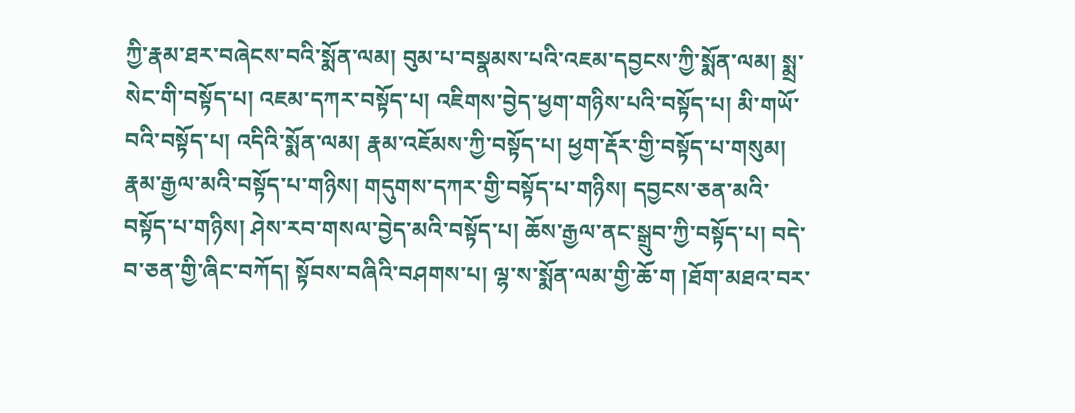ཀྱི་རྣམ་ཐར་བཞེངས་བའི་སྨོན་ལམ། བུམ་པ་བསྣམས་པའི་འཇམ་དབྱངས་ཀྱི་སྨོན་ལམ། སྨྲ་སེང་གི་བསྟོད་པ། འཇམ་དཀར་བསྟོད་པ། འཇིགས་བྱེད་ཕྱག་གཉིས་པའི་བསྟོད་པ། མི་གཡོ་བའི་བསྟོད་པ། འདིའི་སྨོན་ལམ། རྣམ་འཇོམས་ཀྱི་བསྟོད་པ། ཕྱག་རྡོར་གྱི་བསྟོད་པ་གསུམ། རྣམ་རྒྱལ་མའི་བསྟོད་པ་གཉིས། གདུགས་དཀར་གྱི་བསྟོད་པ་གཉིས། དབྱངས་ཅན་མའི་བསྟོད་པ་གཉིས། ཤེས་རབ་གསལ་བྱེད་མའི་བསྟོད་པ། ཆོས་རྒྱལ་ནང་སྒྲུབ་ཀྱི་བསྟོད་པ། བདེ་བ་ཅན་གྱི་ཞིང་བཀོད། སྟོབས་བཞིའི་བཤགས་པ། ལྷ་ས་སྨོན་ལམ་གྱི་ཆོ་ག །ཐོག་མཐའ་བར་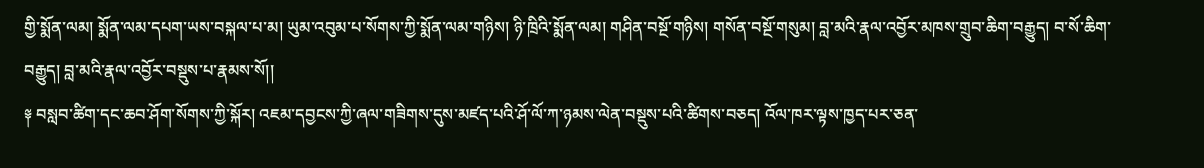གྱི་སྨོན་ལམ། སྨོན་ལམ་དཔག་ཡས་བསྐལ་པ་མ། ཡུམ་འབུམ་པ་སོགས་ཀྱི་སྨོན་ལམ་གཉིས། ཉི་ཁྲིའི་སྨོན་ལམ། གཤིན་བསྔོ་གཉིས། གསོན་བསྔོ་གསུམ། བླ་མའི་རྣལ་འབྱོར་མཁས་གྲུབ་ཆིག་བརྒྱུད། བ་སོ་ཆིག་བརྒྱུད། བླ་མའི་རྣལ་འབྱོར་བསྡུས་པ་རྣམས་སོ།།
༈ བསླབ་ཚིག་དང་ཆབ་ཤོག་སོགས་ཀྱི་སྐོར། འཇམ་དབྱངས་ཀྱི་ཞལ་གཟིགས་དུས་མཛད་པའི་ཤོ་ལོ་ཀ་ཉམས་ལེན་བསྡུས་པའི་ཚིགས་བཅད། འོལ་ཁར་ལྟས་ཁྱད་པར་ཅན་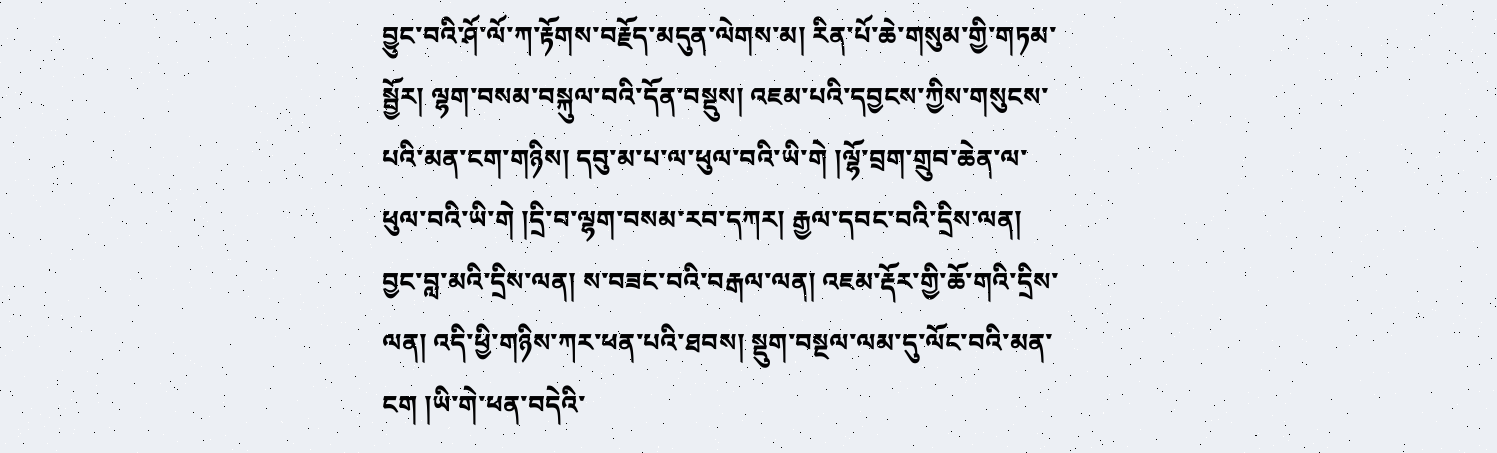བྱུང་བའི་ཤོ་ལོ་ཀ་རྟོགས་བརྗོད་མདུན་ལེགས་མ། རིན་པོ་ཆེ་གསུམ་གྱི་གཏམ་སྦྱོར། ལྷག་བསམ་བསྐུལ་བའི་དོན་བསྡུས། འཇམ་པའི་དབྱངས་ཀྱིས་གསུངས་པའི་མན་ངག་གཉིས། དབུ་མ་པ་ལ་ཕུལ་བའི་ཡི་གེ །ལྷོ་བྲག་གྲུབ་ཆེན་ལ་ཕུལ་བའི་ཡི་གེ །དྲི་བ་ལྷག་བསམ་རབ་དཀར། རྒྱལ་དབང་བའི་དྲིས་ལན། བྱང་བླ་མའི་དྲིས་ལན། ས་བཟང་བའི་བརྒལ་ལན། འཇམ་རྡོར་གྱི་ཆོ་གའི་དྲིས་ལན། འདི་ཕྱི་གཉིས་ཀར་ཕན་པའི་ཐབས། སྡུག་བསྔལ་ལམ་དུ་ལོང་བའི་མན་ངག །ཡི་གེ་ཕན་བདེའི་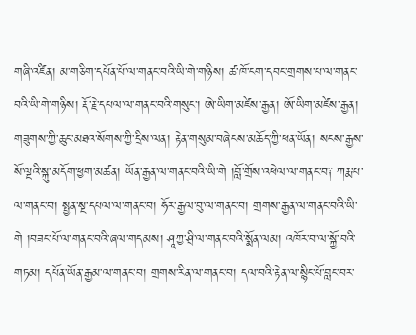གཞི་འཛིན། མ་གཅིག་དཔོན་པོ་ལ་གནང་བའི་ཡི་གེ་གཉིས། ཚ་ཁོ་ངག་དབང་གྲགས་པ་ལ་གནང་བའི་ཡི་གེ་གཉིས། རྡོ་རྗེ་དཔལ་ལ་གནང་བའི་གསུང་། ཨེ་ཡིག་མཛེས་རྒྱན། ཨོ་ཡིག་མཛེས་རྒྱན། གཟུགས་ཀྱི་ཆུང་མཐའ་སོགས་ཀྱི་དྲིས་ལན། རྟེན་གསུམ་བཞེངས་མཆོད་ཀྱི་ཕན་ཡོན། སངས་རྒྱས་སོ་ལྔའི་སྐུ་མདོག་ཕྱག་མཚན། ཡོན་རྒྱན་ལ་གནང་བའི་ཡི་གེ །བློ་གྲོས་འཕེལ་ལ་གནང་བ༑ ཀརྨ་པ་ལ་གནང་བ། སྤྱན་སྔ་དཔལ་ལ་གནང་བ། ཧོར་རྒྱལ་བུ་ལ་གནང་བ། གྲགས་རྒྱན་ལ་གནང་བའི་ཡི་གེ །བཟང་པོ་ལ་གནང་བའི་ཞལ་གདམས། ཤཱཀྱ་ཤྲི་ལ་གནང་བའི་སྨོན་ལམ། འཁོར་བ་ལ་སྐྱོ་བའི་གཏམ། དཔོན་ཡོན་རྒྱམ་ལ་གནང་བ། གྲགས་རིན་ལ་གནང་བ། དལ་བའི་རྟེན་ལ་སྙིང་པོ་བླང་བར་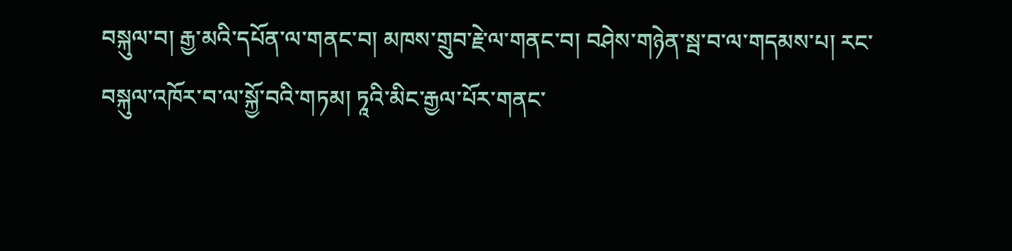བསྐུལ་བ། རྒྱ་མའི་དཔོན་ལ་གནང་བ། མཁས་གྲུབ་རྗེ་ལ་གནང་བ། བཤེས་གཉེན་སྦ་བ་ལ་གདམས་པ། རང་བསྐུལ་འཁོར་བ་ལ་སྐྱོ་བའི་གཏམ། ཏཱའི་མིང་རྒྱལ་པོར་གནང་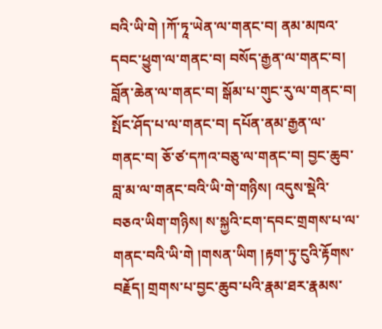བའི་ཡི་གེ །ཀོ་ཏཱ་ཡེན་ལ་གནང་བ། ནམ་མཁའ་དབང་ཕྱུག་ལ་གནང་བ། བསོད་རྒྱན་ལ་གནང་བ། བློན་ཆེན་ལ་གནང་བ། སྒོམ་པ་གུང་རུ་ལ་གནང་བ། སྤོང་ཤོད་པ་ལ་གནང་བ། དཔོན་ནམ་རྒྱན་ལ་གནང་བ། ཅོ་ཙ་དཀའ་བཅུ་ལ་གནང་བ། བྱང་ཆུབ་བླ་མ་ལ་གནང་བའི་ཡི་གེ་གཉིས། འདུས་སྡེའི་བཅའ་ཡིག་གཉིས། ས་སྐྱའི་ངག་དབང་གྲགས་པ་ལ་གནང་བའི་ཡི་གེ །གསན་ཡིག །རྟག་ཏུ་ངུའི་རྟོགས་བརྗོད། གྲགས་པ་བྱང་ཆུབ་པའི་རྣམ་ཐར་རྣམས་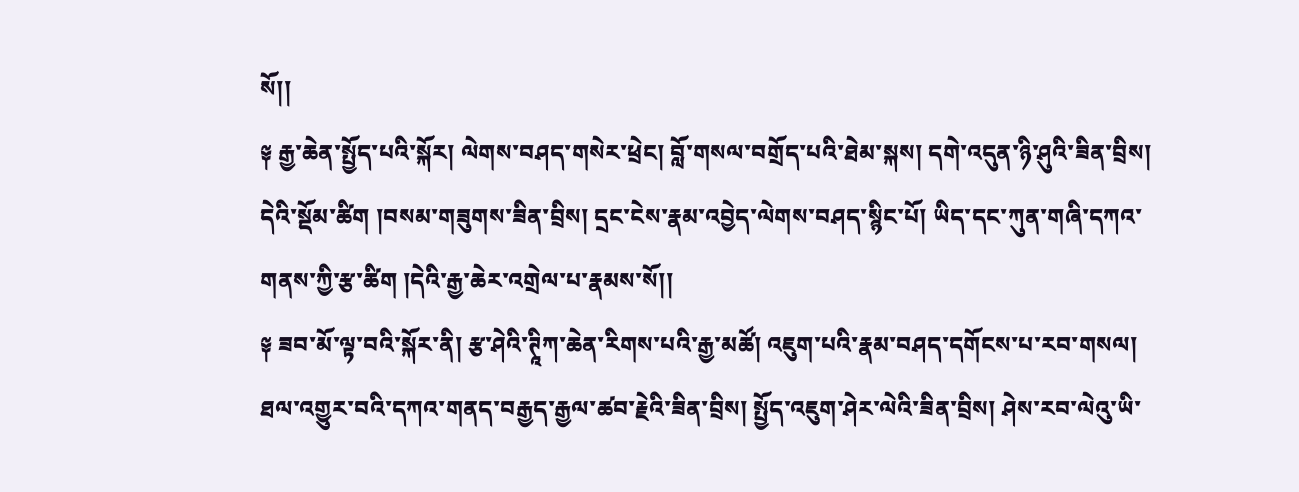སོ།།
༈ རྒྱ་ཆེན་སྤྱོད་པའི་སྐོར། ལེགས་བཤད་གསེར་ཕྲེང། བློ་གསལ་བགྲོད་པའི་ཐེམ་སྐས། དགེ་འདུན་ཉི་ཤུའི་ཟིན་བྲིས། དེའི་སྡོམ་ཚིག །བསམ་གཟུགས་ཟིན་བྲིས། དྲང་ངེས་རྣམ་འབྱེད་ལེགས་བཤད་སྙིང་པོ། ཡིད་དང་ཀུན་གཞི་དཀའ་གནས་ཀྱི་རྩ་ཚིག །དེའི་རྒྱ་ཆེར་འགྲེལ་པ་རྣམས་སོ།།
༈ ཟབ་མོ་ལྟ་བའི་སྐོར་ནི། རྩ་ཤེའི་ཊཱིཀ་ཆེན་རིགས་པའི་རྒྱ་མཚོ། འཇུག་པའི་རྣམ་བཤད་དགོངས་པ་རབ་གསལ། ཐལ་འགྱུར་བའི་དཀའ་གནད་བརྒྱད་རྒྱལ་ཚབ་རྗེའི་ཟིན་བྲིས། སྤྱོད་འཇུག་ཤེར་ལེའི་ཟིན་བྲིས། ཤེས་རབ་ལེའུ་ཡི་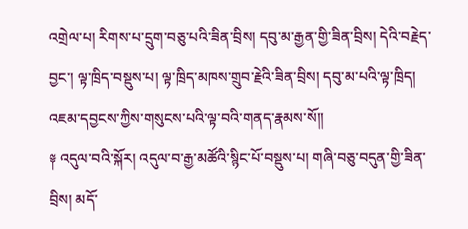འགྲེལ་པ། རིགས་པ་དྲུག་བཅུ་པའི་ཟིན་བྲིས། དབུ་མ་རྒྱན་གྱི་ཟིན་བྲིས། དེའི་བརྗེད་བྱང་། ལྟ་ཁྲིད་བསྡུས་པ། ལྟ་ཁྲིད་མཁས་གྲུབ་རྗེའི་ཟིན་བྲིས། དབུ་མ་པའི་ལྟ་ཁྲིད། འཇམ་དབྱངས་ཀྱིས་གསུངས་པའི་ལྟ་བའི་གནད་རྣམས་སོ།།
༈ འདུལ་བའི་སྐོར། འདུལ་བ་རྒྱ་མཚོའི་སྙིང་པོ་བསྡུས་པ། གཞི་བཅུ་བདུན་གྱི་ཟིན་བྲིས། མདོ་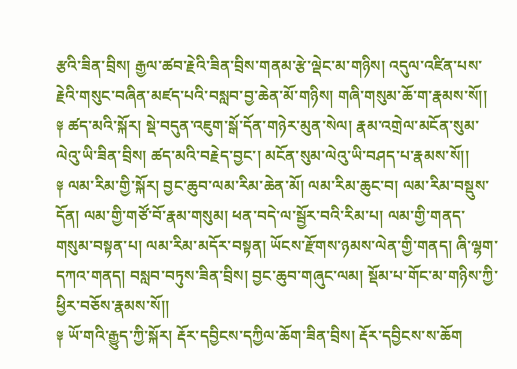རྩའི་ཟིན་བྲིས། རྒྱལ་ཚབ་རྗེའི་ཟིན་བྲིས་གནམ་རྩེ་ལྡེང་མ་གཉིས། འདུལ་འཛིན་པས་རྗེའི་གསུང་བཞིན་མཛད་པའི་བསླབ་བྱ་ཆེན་མོ་གཉིས། གཞི་གསུམ་ཆོ་ག་རྣམས་སོ།།
༈ ཚད་མའི་སྐོར། སྡེ་བདུན་འཇུག་སྒོ་དོན་གཉེར་མུན་སེལ། རྣམ་འགྲེལ་མངོན་སུམ་ལེའུ་ཡི་ཟིན་བྲིས། ཚད་མའི་བརྗེད་བྱང་། མངོན་སུམ་ལེའུ་ཡི་བཤད་པ་རྣམས་སོ།།
༈ ལམ་རིམ་གྱི་སྐོར། བྱང་ཆུབ་ལམ་རིམ་ཆེན་མོ། ལམ་རིམ་ཆུང་བ། ལམ་རིམ་བསྡུས་དོན། ལམ་གྱི་གཙོ་བོ་རྣམ་གསུམ། ཕན་བདེ་ལ་སྦྱོར་བའི་རིམ་པ། ལམ་གྱི་གནད་གསུམ་བསྟན་པ། ལམ་རིམ་མདོར་བསྟན། ཡོངས་རྫོགས་ཉམས་ལེན་གྱི་གནད། ཞི་ལྷག་དཀའ་གནད། བསླབ་བཏུས་ཟིན་བྲིས། བྱང་ཆུབ་གཞུང་ལམ། སྡོམ་པ་གོང་མ་གཉིས་ཀྱི་ཕྱིར་བཅོས་རྣམས་སོ།།
༈ ཡོ་གའི་རྒྱུད་ཀྱི་སྐོར། རྡོར་དབྱིངས་དཀྱིལ་ཆོག་ཟིན་བྲིས། རྡོར་དབྱིངས་ས་ཆོག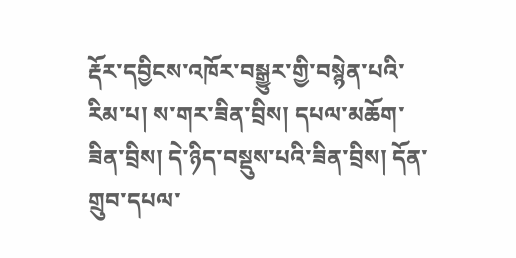རྡོར་དབྱིངས་འཁོར་བསྒྱུར་གྱི་བསྙེན་པའི་རིམ་པ། ས་གར་ཟིན་བྲིས། དཔལ་མཆོག་ཟིན་བྲིས། དེ་ཉིད་བསྡུས་པའི་ཟིན་བྲིས། དོན་གྲུབ་དཔལ་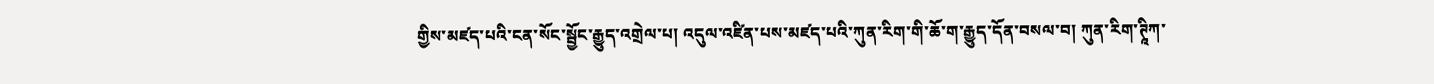གྱིས་མཛད་པའི་ངན་སོང་སྦྱོང་རྒྱུད་འགྲེལ་པ། འདུལ་འཛིན་པས་མཛད་པའི་ཀུན་རིག་གི་ཆོ་ག་རྒྱུད་དོན་བསལ་བ། ཀུན་རིག་ཊཱིཀ་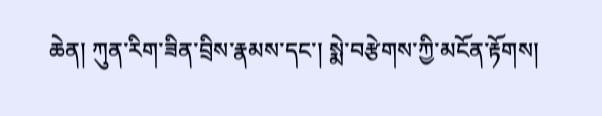ཆེན། ཀུན་རིག་ཟིན་བྲིས་རྣམས་དང་། སྨེ་བརྩེགས་ཀྱི་མངོན་རྟོགས།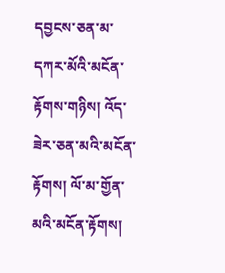དབྱངས་ཅན་མ་དཀར་མོའི་མངོན་རྟོགས་གཉིས། འོད་ཟེར་ཅན་མའི་མངོན་རྟོགས། ལོ་མ་གྱོན་མའི་མངོན་རྟོགས།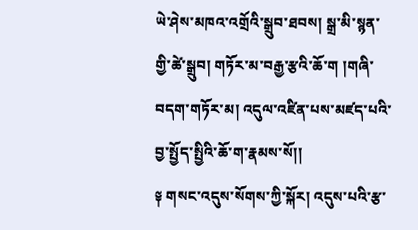ཡེ་ཤེས་མཁའ་འགྲོའི་སྒྲུབ་ཐབས། སྒྲ་མི་སྙན་གྱི་ཚེ་སྒྲུབ། གཏོར་མ་བརྒྱ་རྩའི་ཆོ་ག །གཞི་བདག་གཏོར་མ། འདུལ་འཛིན་པས་མཛད་པའི་བྱ་སྤྱོད་སྤྱིའི་ཆོ་ག་རྣམས་སོ།།
༈ གསང་འདུས་སོགས་ཀྱི་སྐོར། འདུས་པའི་རྩ་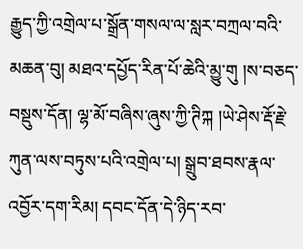རྒྱུད་ཀྱི་འགྲེལ་པ་སྒྲོན་གསལ་ལ་སླར་བཀྲལ་བའི་མཆན་བུ། མཐའ་དཔྱོད་རིན་པོ་ཆེའི་མྱུ་གུ །ས་བཅད་བསྡུས་དོན། ལྷ་མོ་བཞིས་ཞུས་ཀྱི་ཊིཀྐ །ཡེ་ཤེས་རྡོ་རྗེ་ཀུན་ལས་བཏུས་པའི་འགྲེལ་པ། སྒྲུབ་ཐབས་རྣལ་འབྱོར་དག་རིམ། དབང་དོན་དེ་ཉིད་རབ་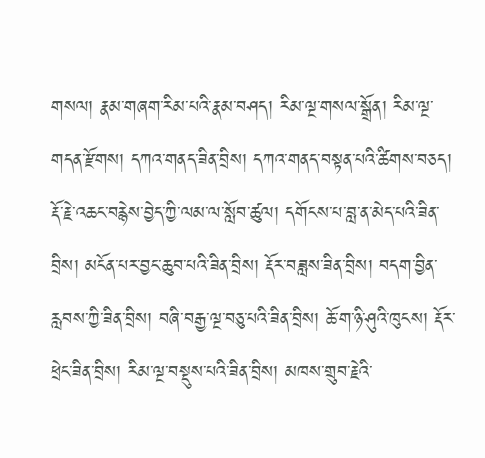གསལ། རྣམ་གཞག་རིམ་པའི་རྣམ་བཤད། རིམ་ལྔ་གསལ་སྒྲོན། རིམ་ལྔ་གདན་རྫོགས། དཀའ་གནད་ཟིན་བྲིས། དཀའ་གནད་བསྟན་པའི་ཚིགས་བཅད། རྡོ་རྗེ་འཆང་བརྙེས་བྱེད་ཀྱི་ལམ་ལ་སློབ་ཚུལ། དགོངས་པ་བླ་ན་མེད་པའི་ཟིན་བྲིས། མངོན་པར་བྱང་ཆུབ་པའི་ཟིན་བྲིས། རྡོར་བཟླས་ཟིན་བྲིས། བདག་བྱིན་རླབས་ཀྱི་ཟིན་བྲིས། བཞི་བརྒྱ་ལྔ་བཅུ་པའི་ཟིན་བྲིས། ཆོ་ག་ཉི་ཤུའི་ཁུངས། རྡོར་ཕྲེང་ཟིན་བྲིས། རིམ་ལྔ་བསྡུས་པའི་ཟིན་བྲིས། མཁས་གྲུབ་རྗེའི་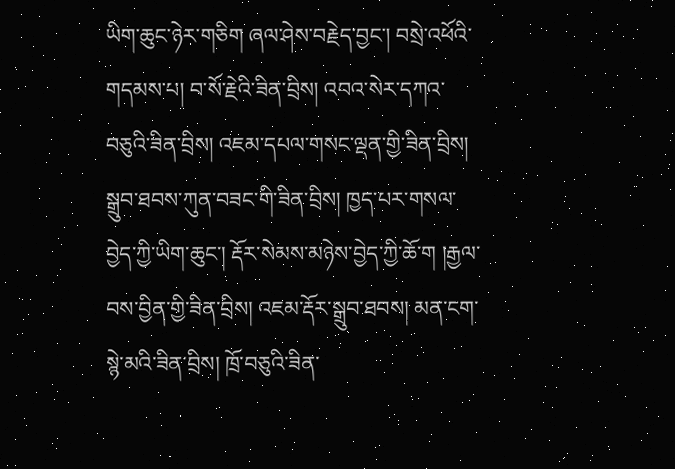ཡིག་ཆུང་ཉེར་གཅིག ཞལ་ཤེས་བརྗེད་བྱང་། བསྲེ་འཕོའི་གདམས་པ། བ་སོ་རྗེའི་ཟིན་བྲིས། འབའ་སེར་དཀའ་བཅུའི་ཟིན་བྲིས། འཇམ་དཔལ་གསང་ལྡན་གྱི་ཟིན་བྲིས། སྒྲུབ་ཐབས་ཀུན་བཟང་གི་ཟིན་བྲིས། ཁྱད་པར་གསལ་བྱེད་ཀྱི་ཡིག་ཆུང་། རྡོར་སེམས་མཉེས་བྱེད་ཀྱི་ཆོ་ག །རྒྱལ་བས་བྱིན་གྱི་ཟིན་བྲིས། འཇམ་རྡོར་སྒྲུབ་ཐབས། མན་ངག་སྙེ་མའི་ཟིན་བྲིས། ཁྲོ་བཅུའི་ཟིན་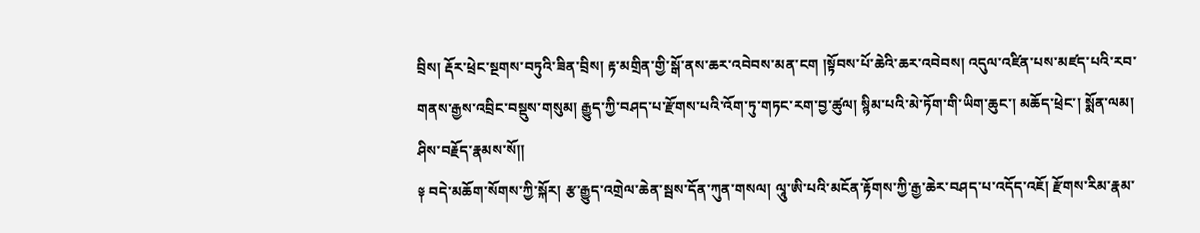བྲིས། རྡོར་ཕྲེང་སྔགས་བཏུའི་ཟིན་བྲིས། རྟ་མགྲིན་གྱི་སྒོ་ནས་ཆར་འབེབས་མན་ངག །སྟོབས་པོ་ཆེའི་ཆར་འབེབས། འདུལ་འཛིན་པས་མཛད་པའི་རབ་གནས་རྒྱས་འབྲིང་བསྡུས་གསུམ། རྒྱུད་ཀྱི་བཤད་པ་རྫོགས་པའི་འོག་ཏུ་གཏང་རག་བྱ་ཚུལ། སྙིམ་པའི་མེ་ཏོག་གི་ཡིག་ཆུང་། མཆོད་ཕྲེང་། སྨོན་ལམ། ཤིས་བརྗོད་རྣམས་སོ།།
༈ བདེ་མཆོག་སོགས་ཀྱི་སྐོར། རྩ་རྒྱུད་འགྲེལ་ཆེན་སྦས་དོན་ཀུན་གསལ། ལཱུ་ཨི་པའི་མངོན་རྟོགས་ཀྱི་རྒྱ་ཆེར་བཤད་པ་འདོད་འཇོ། རྫོགས་རིམ་རྣམ་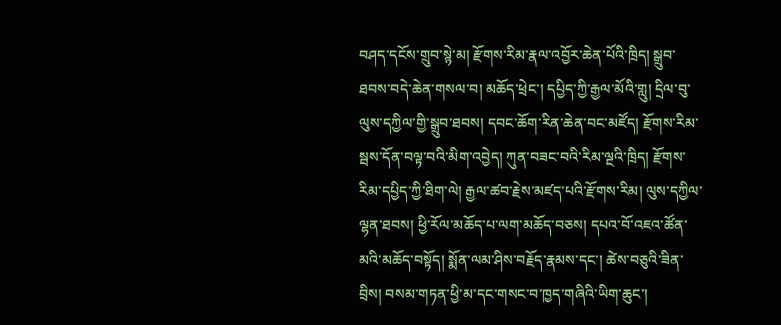བཤད་དངོས་གྲུབ་སྙེ་མ། རྫོགས་རིམ་རྣལ་འབྱོར་ཆེན་པོའི་ཁྲིད། སྒྲུབ་ཐབས་བདེ་ཆེན་གསལ་བ། མཆོད་ཕྲེང་། དཔྱིད་ཀྱི་རྒྱལ་མོའི་གླུ། དྲིལ་བུ་ལུས་དཀྱིལ་གྱི་སྒྲུབ་ཐབས། དབང་ཆོག་རིན་ཆེན་བང་མཛོད། རྫོགས་རིམ་སྦས་དོན་བལྟ་བའི་མིག་འབྱེད། ཀུན་བཟང་བའི་རིམ་ལྔའི་ཁྲིད། རྫོགས་རིམ་དཔྱིད་ཀྱི་ཐིག་ལེ། རྒྱལ་ཚབ་རྗེས་མཛད་པའི་རྫོགས་རིམ། ལུས་དཀྱིལ་ལྷན་ཐབས། ཕྱི་རོལ་མཆོད་པ་ལག་མཆོད་བཅས། དཔའ་བོ་འཇའ་ཚོན་མའི་མཆོད་བསྟོད། སྨོན་ལམ་ཤིས་བརྗོད་རྣམས་དང་། ཚེས་བཅུའི་ཟིན་བྲིས། བསམ་གཏན་ཕྱི་མ་དང་གསང་བ་ཁྱད་གཞིའི་ཡིག་ཆུང་།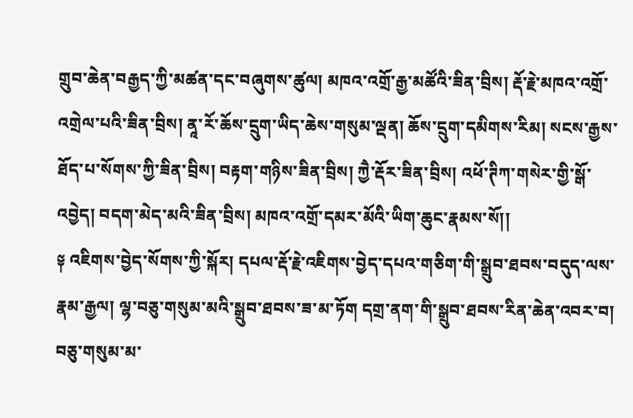གྲུབ་ཆེན་བརྒྱད་ཀྱི་མཚན་དང་བཞུགས་ཚུལ། མཁའ་འགྲོ་རྒྱ་མཚོའི་ཟིན་བྲིས། རྡོ་རྗེ་མཁའ་འགྲོ་འགྲེལ་པའི་ཟིན་བྲིས། ནཱ་རོ་ཆོས་དྲུག་ཡིད་ཆེས་གསུམ་ལྡན། ཆོས་དྲུག་དམིགས་རིམ། སངས་རྒྱས་ཐོད་པ་སོགས་ཀྱི་ཟིན་བྲིས། བརྟག་གཉིས་ཟིན་བྲིས། ཀྱཻ་རྡོར་ཟིན་བྲིས། འཕོ་ཊིཀ་གསེར་གྱི་སྒོ་འབྱེད། བདག་མེད་མའི་ཟིན་བྲིས། མཁའ་འགྲོ་དམར་མོའི་ཡིག་ཆུང་རྣམས་སོ།།
༈ འཇིགས་བྱེད་སོགས་ཀྱི་སྐོར། དཔལ་རྡོ་རྗེ་འཇིགས་བྱེད་དཔའ་གཅིག་གི་སྒྲུབ་ཐབས་བདུད་ལས་རྣམ་རྒྱལ། ལྷ་བཅུ་གསུམ་མའི་སྒྲུབ་ཐབས་ཟ་མ་ཏོག དགྲ་ནག་གི་སྒྲུབ་ཐབས་རིན་ཆེན་འབར་བ། བཅུ་གསུམ་མ་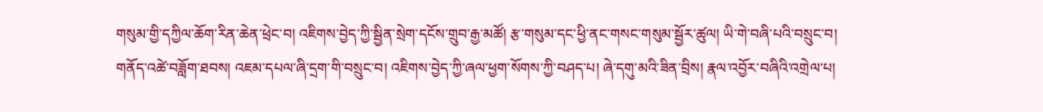གསུམ་གྱི་དཀྱིལ་ཆོག་རིན་ཆེན་ཕྲེང་བ། འཇིགས་བྱེད་ཀྱི་སྦྱིན་སྲེག་དངོས་གྲུབ་རྒྱ་མཚོ། རྩ་གསུམ་དང་ཕྱི་ནང་གསང་གསུམ་སྦྱོར་ཚུལ། ཡི་གེ་བཞི་པའི་བསྲུང་བ། གནོད་འཚེ་བཟློག་ཐབས། འཇམ་དཔལ་ཞི་དྲག་གི་བསྲུང་བ། འཇིགས་བྱེད་ཀྱི་ཞལ་ཕྱག་སོགས་ཀྱི་བཤད་པ། ཞེ་དགུ་མའི་ཟིན་བྲིས། རྣལ་འབྱོར་བཞིའི་འགྲེལ་པ།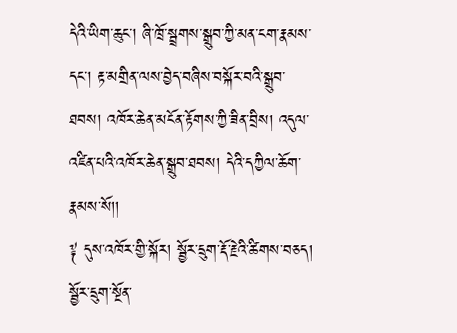དེའི་ཡིག་ཆུང་། ཞི་ཁྲོ་སྦྲགས་སྒྲུབ་ཀྱི་མན་ངག་རྣམས་དང་། རྟ་མགྲིན་ལས་བྱེད་བཞིས་བསྐོར་བའི་སྒྲུབ་ཐབས། འཁོར་ཆེན་མངོན་རྟོགས་ཀྱི་ཟིན་བྲིས། འདུལ་འཛིན་པའི་འཁོར་ཆེན་སྒྲུབ་ཐབས། དེའི་དཀྱིལ་ཆོག་རྣམས་སོ།།
༈ དུས་འཁོར་གྱི་སྐོར། སྦྱོར་དྲུག་རྡོ་རྗེའི་ཚིགས་བཅད། སྦྱོར་དྲུག་སྔོན་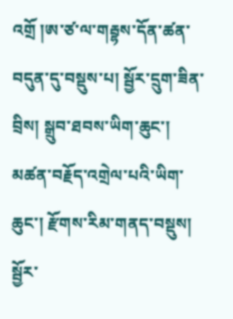འགྲོ །ཨ་ཙ་ལ་གརྦྷས་དོན་ཚན་བདུན་དུ་བསྡུས་པ། སྦྱོར་དྲུག་ཟིན་བྲིས། སྒྲུབ་ཐབས་ཡིག་ཆུང་། མཚན་བརྗོད་འགྲེལ་པའི་ཡིག་ཆུང་། རྫོགས་རིམ་གནད་བསྡུས། སྦྱོར་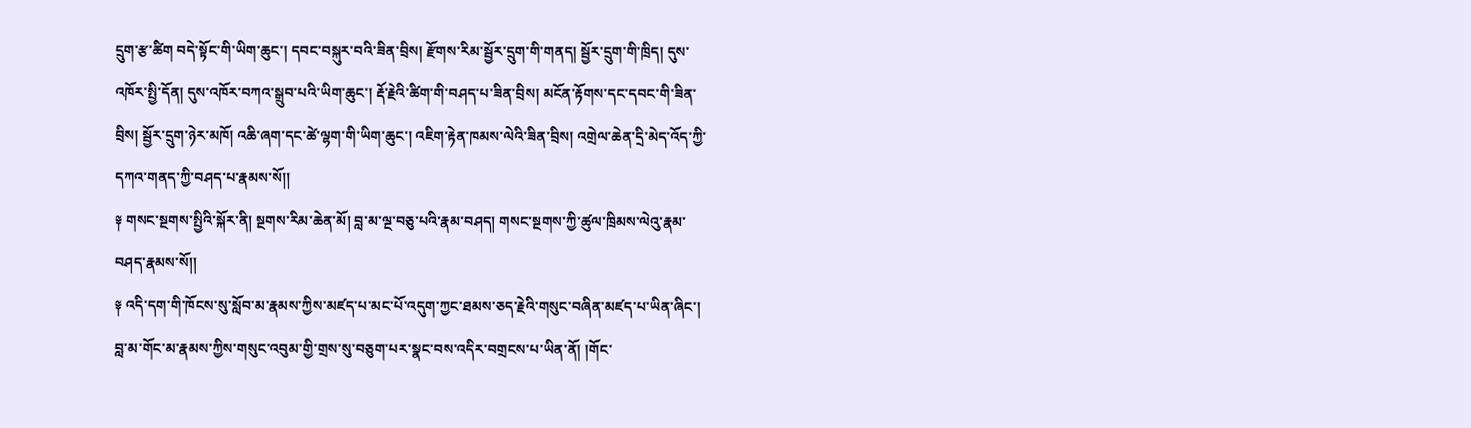དྲུག་རྩ་ཚིག བདེ་སྟོང་གི་ཡིག་ཆུང་། དབང་བསྐུར་བའི་ཟིན་བྲིས། རྫོགས་རིམ་སྦྱོར་དྲུག་གི་གནད། སྦྱོར་དྲུག་གི་ཁྲིད། དུས་འཁོར་སྤྱི་དོན། དུས་འཁོར་བཀའ་སྒྲུབ་པའི་ཡིག་ཆུང་། རྡོ་རྗེའི་ཚིག་གི་བཤད་པ་ཟིན་བྲིས། མངོན་རྟོགས་དང་དབང་གི་ཟིན་བྲིས། སྦྱོར་དྲུག་ཉེར་མཁོ། འཆི་ཞག་དང་ཚེ་ལྷག་གི་ཡིག་ཆུང་། འཇིག་རྟེན་ཁམས་ལེའི་ཟིན་བྲིས། འགྲེལ་ཆེན་དྲི་མེད་འོད་ཀྱི་དཀའ་གནད་ཀྱི་བཤད་པ་རྣམས་སོ།།
༈ གསང་སྔགས་སྤྱིའི་སྐོར་ནི། སྔགས་རིམ་ཆེན་མོ། བླ་མ་ལྔ་བཅུ་པའི་རྣམ་བཤད། གསང་སྔགས་ཀྱི་ཚུལ་ཁྲིམས་ལེའུ་རྣམ་བཤད་རྣམས་སོ།།
༈ འདི་དག་གི་ཁོངས་སུ་སློབ་མ་རྣམས་ཀྱིས་མཛད་པ་མང་པོ་འདུག་ཀྱང་ཐམས་ཅད་རྗེའི་གསུང་བཞིན་མཛད་པ་ཡིན་ཞིང་། བླ་མ་གོང་མ་རྣམས་ཀྱིས་གསུང་འབུམ་གྱི་གྲས་སུ་བཅུག་པར་སྣང་བས་འདིར་བགྲངས་པ་ཡིན་ནོ། །གོང་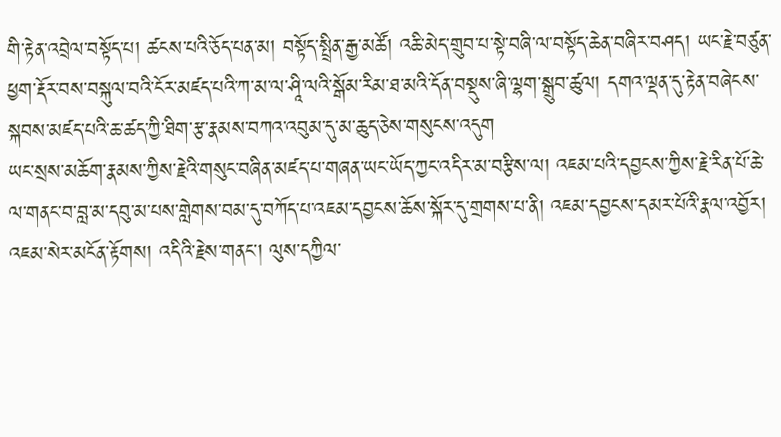གི་རྟེན་འབྲེལ་བསྟོད་པ། ཚངས་པའི་ཅོད་པན་མ། བསྟོད་སྤྲིན་རྒྱ་མཚོ། འཆི་མེད་གྲུབ་པ་སྟེ་བཞི་ལ་བསྟོད་ཆེན་བཞིར་བཤད། ཡང་རྗེ་བཙུན་ཕྱག་རྡོར་བས་བསྐུལ་བའི་ངོར་མཛད་པའི་ཀ་མ་ལ་ཤཱི་ལའི་སྒོམ་རིམ་ཐ་མའི་དོན་བསྡུས་ཞི་ལྷག་སྒྲུབ་ཚུལ། དགའ་ལྡན་དུ་རྟེན་བཞེངས་སྐབས་མཛད་པའི་ཆ་ཚད་ཀྱི་ཐིག་རྩ་རྣམས་བཀའ་འབུམ་དུ་མ་ཆུད་ཅེས་གསུངས་འདུག
ཡང་སྲས་མཆོག་རྣམས་ཀྱིས་རྗེའི་གསུང་བཞིན་མཛད་པ་གཞན་ཡང་ཡོད་ཀྱང་འདིར་མ་བརྩིས་ལ། འཇམ་པའི་དབྱངས་ཀྱིས་རྗེ་རིན་པོ་ཆེ་ལ་གནང་བ་བླ་མ་དབུ་མ་པས་གླེགས་བམ་དུ་བཀོད་པ་འཇམ་དབྱངས་ཆོས་སྐོར་དུ་གྲགས་པ་ནི། འཇམ་དབྱངས་དམར་པོའི་རྣལ་འབྱོར། འཇམ་སེར་མངོན་རྟོགས། འདིའི་རྗེས་གནང་། ལུས་དཀྱིལ་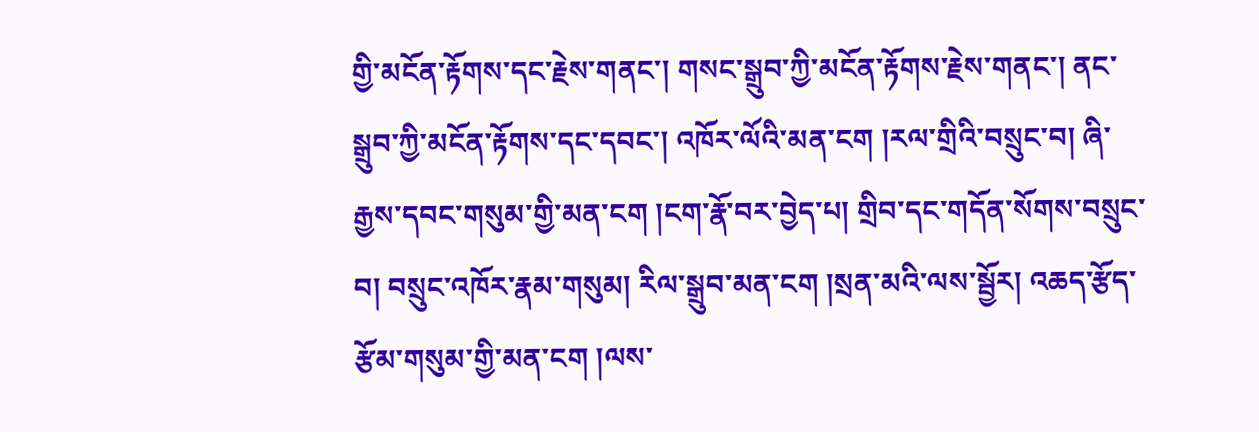གྱི་མངོན་རྟོགས་དང་རྗེས་གནང་། གསང་སྒྲུབ་ཀྱི་མངོན་རྟོགས་རྗེས་གནང་། ནང་སྒྲུབ་ཀྱི་མངོན་རྟོགས་དང་དབང་། འཁོར་ལོའི་མན་ངག །རལ་གྲིའི་བསྲུང་བ། ཞི་རྒྱས་དབང་གསུམ་གྱི་མན་ངག །ངག་རྣོ་བར་བྱེད་པ། གྲིབ་དང་གདོན་སོགས་བསྲུང་བ། བསྲུང་འཁོར་རྣམ་གསུམ། རིལ་སྒྲུབ་མན་ངག །སྲན་མའི་ལས་སྦྱོར། འཆད་རྩོད་རྩོམ་གསུམ་གྱི་མན་ངག །ལས་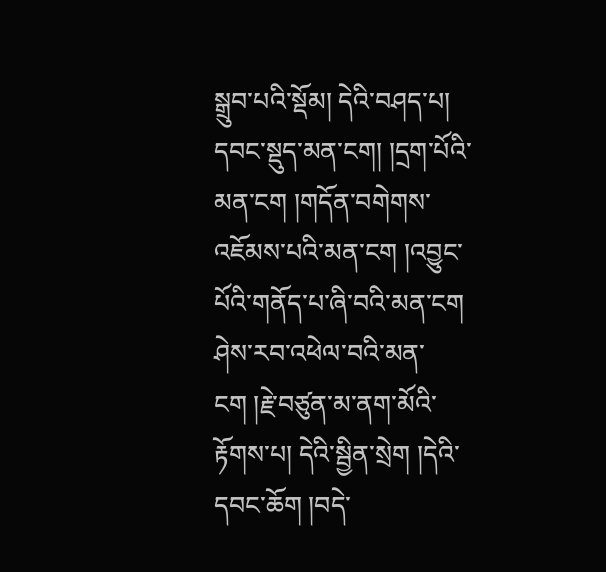སྒྲུབ་པའི་སྡོམ། དེའི་བཤད་པ། དབང་སྡུད་མན་ངག། །དྲག་པོའི་མན་ངག །གདོན་བགེགས་འཇོམས་པའི་མན་ངག །འབྱུང་པོའི་གནོད་པ་ཞི་བའི་མན་ངག ཤེས་རབ་འཕེལ་བའི་མན་ངག །རྗེ་བཙུན་མ་ནག་མོའི་རྟོགས་པ། དེའི་སྦྱིན་སྲེག །དེའི་དབང་ཆོག །བདེ་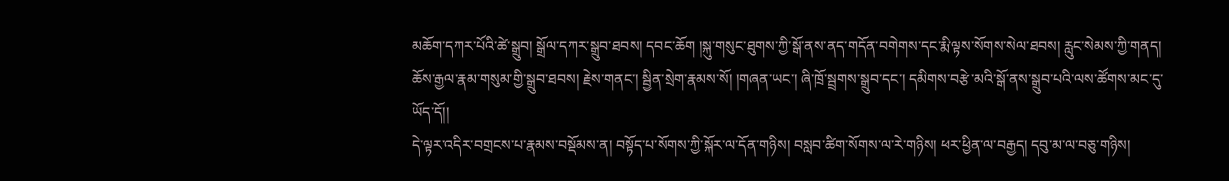མཆོག་དཀར་པོའི་ཚེ་སྒྲུབ། སྒྲོལ་དཀར་སྒྲུབ་ཐབས། དབང་ཆོག །སྐུ་གསུང་ཐུགས་ཀྱི་སྒོ་ནས་ནད་གདོན་བགེགས་དང་རྨི་ལྟས་སོགས་སེལ་ཐབས། རླུང་སེམས་ཀྱི་གནད། ཆོས་རྒྱལ་རྣམ་གསུམ་གྱི་སྒྲུབ་ཐབས། རྗེས་གནང་། སྦྱིན་སྲེག་རྣམས་སོ། །གཞན་ཡང་། ཞི་ཁྲོ་སྦྲགས་སྒྲུབ་དང་། དམིགས་བརྩེ་མའི་སྒོ་ནས་སྒྲུབ་པའི་ལས་ཚོགས་མང་དུ་ཡོད་དོ།།
དེ་ལྟར་འདིར་བགྲངས་པ་རྣམས་བསྡོམས་ན། བསྟོད་པ་སོགས་ཀྱི་སྐོར་ལ་དོན་གཉིས། བསླབ་ཚིག་སོགས་ལ་རེ་གཉིས། ཕར་ཕྱིན་ལ་བརྒྱད། དབུ་མ་ལ་བཅུ་གཉིས།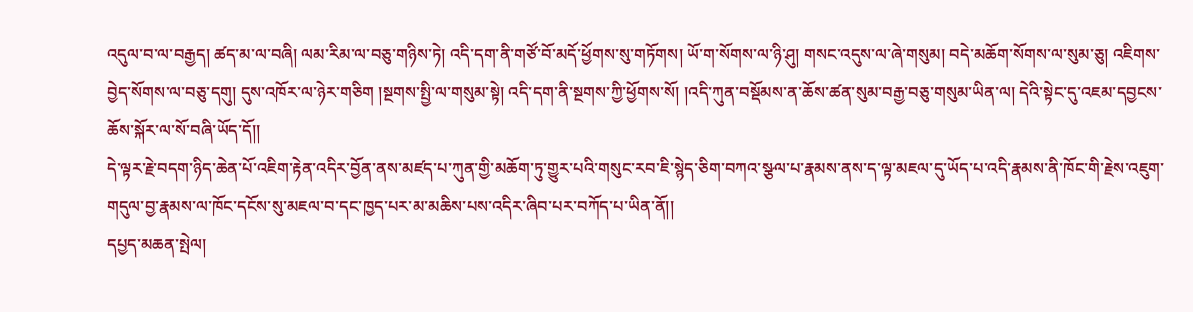འདུལ་བ་ལ་བརྒྱད། ཚད་མ་ལ་བཞི། ལམ་རིམ་ལ་བཅུ་གཉིས་ཏེ། འདི་དག་ནི་གཙོ་བོ་མདོ་ཕྱོགས་སུ་གཏོགས། ཡོ་ག་སོགས་ལ་ཉི་ཤུ། གསང་འདུས་ལ་ཞེ་གསུམ། བདེ་མཆོག་སོགས་ལ་སུམ་ཅུ། འཇིགས་བྱེད་སོགས་ལ་བཅུ་དགུ། དུས་འཁོར་ལ་ཉེར་གཅིག །སྔགས་སྤྱི་ལ་གསུམ་སྟེ། འདི་དག་ནི་སྔགས་ཀྱི་ཕྱོགས་སོ། །འདི་ཀུན་བསྡོམས་ན་ཆོས་ཚན་སུམ་བརྒྱ་བཅུ་གསུམ་ཡིན་ལ། དེའི་སྟེང་དུ་འཇམ་དབྱངས་ཆོས་སྐོར་ལ་སོ་བཞི་ཡོད་དོ།།
དེ་ལྟར་རྗེ་བདག་ཉིད་ཆེན་པོ་འཇིག་རྟེན་འདིར་བྱོན་ནས་མཛད་པ་ཀུན་གྱི་མཆོག་ཏུ་གྱུར་པའི་གསུང་རབ་ཇི་སྙེད་ཅིག་བཀའ་སྩལ་པ་རྣམས་ནས་ད་ལྟ་མཇལ་དུ་ཡོད་པ་འདི་རྣམས་ནི་ཁོང་གི་རྗེས་འཇུག་གདུལ་བྱ་རྣམས་ལ་ཁོང་དངོས་སུ་མཇལ་བ་དང་ཁྱད་པར་མ་མཆིས་པས་འདིར་ཞིབ་པར་བཀོད་པ་ཡིན་ནོ།།
དཔྱད་མཆན་སྤེལ།